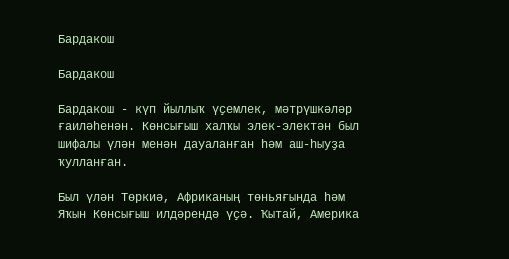Бардакош

Бардакош

Бардакош - күп йыллыҡ үҫемлек, мәтрүшкәләр ғаиләһенән. Көнсығыш халҡы элек-электән был шифалы үлән менән дауаланған һәм аш-һыуҙа ҡулланған.

Был үлән Төркиә, Африканың төньяғында һәм Яҡын Көнсығыш илдәрендә үҫә. Ҡытай, Америка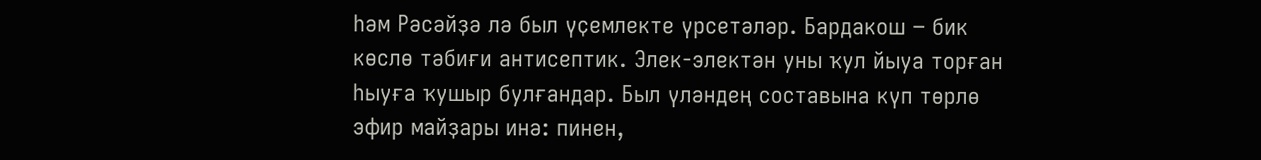һәм Рәсәйҙә лә был үҫемлекте үрсетәләр. Бардакош − бик көслө тәбиғи антисептик. Элек-электән уны ҡул йыуа торған һыуға ҡушыр булғандар. Был үләндең составына күп төрлө эфир майҙары инә: пинен,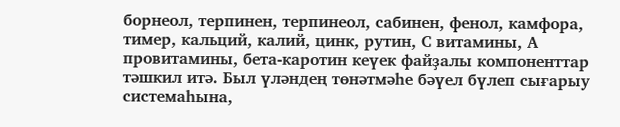борнеол, терпинен, терпинеол, сабинен, фенол, камфора, тимер, кальций, калий, цинк, рутин, С витамины, А провитамины, бета-каротин кеүек файҙалы компоненттар тәшкил итә. Был үләндең төнәтмәһе бәүел бүлеп сығарыу системаһына,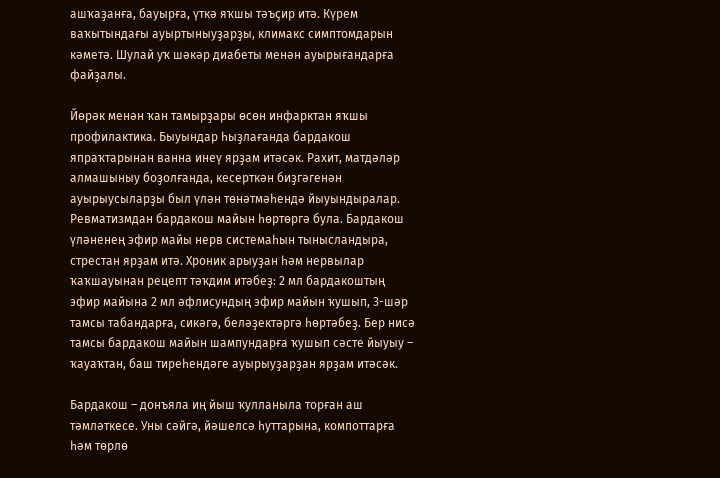ашҡаҙанға, бауырға, үткә яҡшы тәъҫир итә. Күрем ваҡытындағы ауыртыныуҙарҙы, климакс симптомдарын кәметә. Шулай уҡ шәкәр диабеты менән ауырығандарға файҙалы.

Йөрәк менән ҡан тамырҙары өсөн инфарктан яҡшы профилактика. Быуындар һыҙлағанда бардакош япраҡтарынан ванна инеү ярҙам итәсәк. Рахит, матдәләр алмашыныу боҙолғанда, кесерткән биҙгәгенән ауырыусыларҙы был үлән төнәтмәһендә йыуындыралар. Ревматизмдан бардакош майын һөртөргә була. Бардакош үләненең эфир майы нерв системаһын тынысландыра, стрестан ярҙам итә. Хроник арыуҙан һәм нервылар ҡаҡшауынан рецепт тәҡдим итәбеҙ: 2 мл бардакоштың эфир майына 2 мл әфлисундың эфир майын ҡушып, 3-шәр тамсы табандарға, сикәгә, беләҙектәргә һөртәбеҙ. Бер нисә тамсы бардакош майын шампундарға ҡушып сәсте йыуыу – ҡауаҡтан, баш тиреһендәге ауырыуҙарҙан ярҙам итәсәк.

Бардакош – донъяла иң йыш ҡулланыла торған аш тәмләткесе. Уны сәйгә, йәшелсә һуттарына, компоттарға һәм төрлө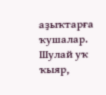аҙыҡтарға ҡушалар. Шулай уҡ ҡыяр,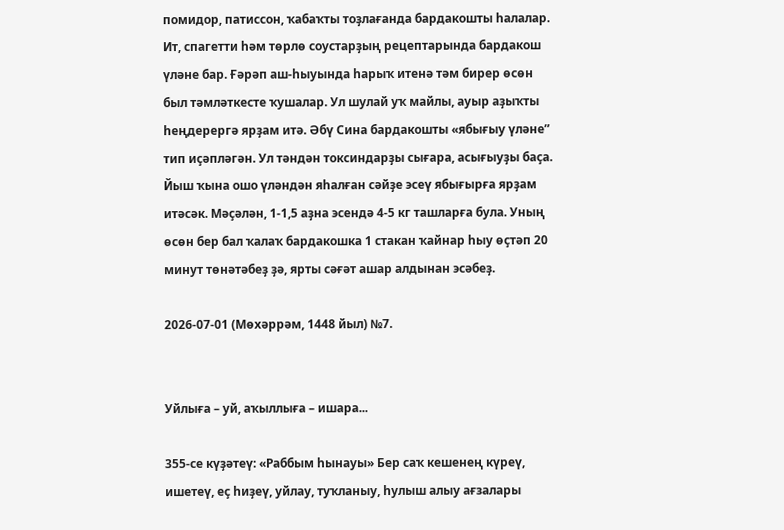помидор, патиссон, ҡабаҡты тоҙлағанда бардакошты һалалар. Ит, спагетти һәм төрлө соустарҙың рецептарында бардакош үләне бар. Ғәрәп аш-һыуында һарыҡ итенә тәм бирер өсөн был тәмләткесте ҡушалар. Ул шулай уҡ майлы, ауыр аҙыҡты һеңдерергә ярҙам итә. Әбү Сина бардакошты «ябығыу үләне” тип иҫәпләгән. Ул тәндән токсиндарҙы сығара, асығыуҙы баҫа. Йыш ҡына ошо үләндән яһалған сәйҙе эсеү ябығырға ярҙам итәсәк. Мәҫәлән, 1-1,5 аҙна эсендә 4-5 кг ташларға була. Уның өсөн бер бал ҡалаҡ бардакошка 1 стакан ҡайнар һыу өҫтәп 20 минут төнәтәбеҙ ҙә, ярты сәғәт ашар алдынан эсәбеҙ.

2026-07-01 (Мөхәррәм, 1448 йыл) №7.


Уйлыға – уй, аҡыллыға – ишара...

355-се күҙәтеү: «Раббым һынауы» Бер саҡ кешенең күреү, ишетеү, еҫ һиҙеү, уйлау, туҡланыу, һулыш алыу ағзалары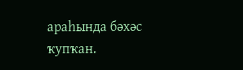араһында бәхәс ҡупҡан.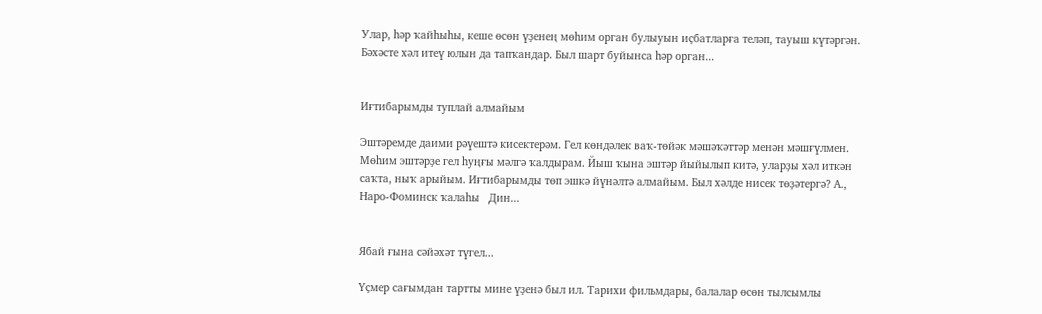Улар, һәр ҡайһыһы, кеше өсөн үҙенең мөһим орган булыуын иҫбатларға теләп, тауыш күтәргән. Бәхәсте хәл итеү юлын да тапҡандар. Был шарт буйынса һәр орган...


Иғтибарымды туплай алмайым

Эштәремде даими рәүештә кисектерәм. Гел көндәлек ваҡ-төйәк мәшәҡәттәр менән мәшғүлмен. Мөһим эштәрҙе гел һуңғы мәлгә ҡалдырам. Йыш ҡына эштәр йыйылып китә, уларҙы хәл иткән саҡта, ныҡ арыйым. Иғтибарымды төп эшкә йүнәлтә алмайым. Был хәлде нисек төҙәтергә? А., Наро-Фоминск ҡалаһы   Дин...


Ябай ғына сәйәхәт түгел...

Үҫмер сағымдан тартты мине үҙенә был ил. Тарихи фильмдары, балалар өсөн тылсымлы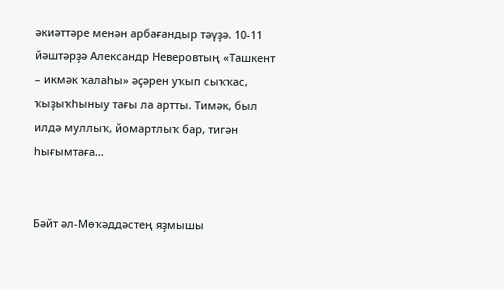әкиәттәре менән арбағандыр тәүҙә. 10-11 йәштәрҙә Александр Неверовтың «Ташкент – икмәк ҡалаһы» әҫәрен уҡып сыҡҡас, ҡыҙыҡһыныу тағы ла артты. Тимәк, был илдә муллыҡ, йомартлыҡ бар, тигән һығымтаға...


Бәйт әл-Мөҡәддәстең яҙмышы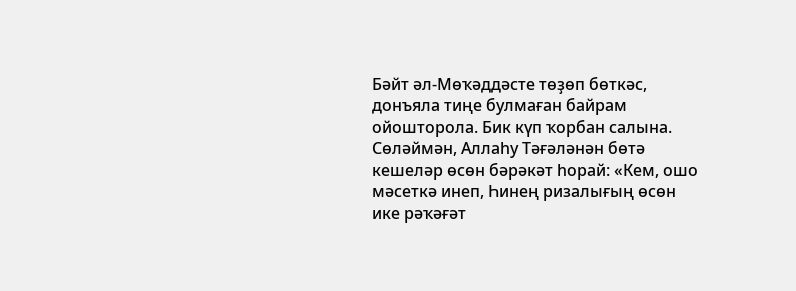Бәйт әл-Мөҡәддәсте төҙөп бөткәс, донъяла тиңе булмаған байрам ойошторола. Бик күп ҡорбан салына. Сөләймән, Аллаһу Тәғәләнән бөтә кешеләр өсөн бәрәкәт һорай: «Кем, ошо мәсеткә инеп, Һинең ризалығың өсөн ике рәҡәғәт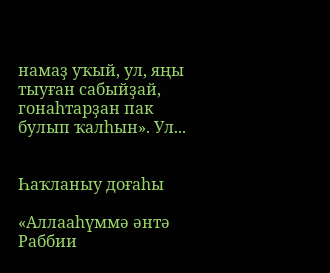намаҙ уҡый, ул, яңы тыуған сабыйҙай, гонаһтарҙан пак булып ҡалһын». Ул...


Һаҡланыу доғаһы

«Аллааһүммә әнтә Раббии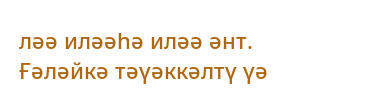ләә иләәһә иләә әнт. Ғәләйкә тәүәккәлтү үә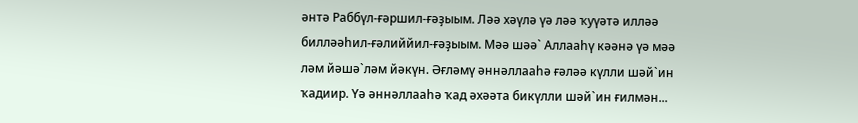әнтә Раббүл-ғәршил-ғәҙыым. Ләә хәүлә үә ләә ҡуүәтә илләә билләәһил-ғәлиййил-ғәҙыым. Мәә шәә` Аллааһү кәәнә үә мәә ләм йәшә`ләм йәкүн. Әғләмү әннәллааһә ғәләә күлли шәй`ин ҡадиир. Үә әннәллааһә ҡад әхәәта бикүлли шәй`ин ғилмән...